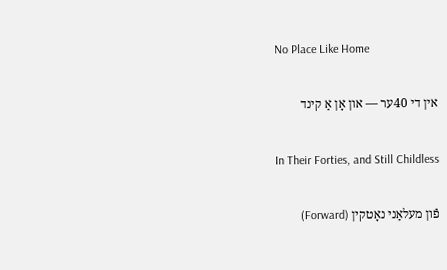No Place Like Home

אין די 40ער — און אָן אַ קינד

In Their Forties, and Still Childless

פֿון מעלאַני נאָטקין (Forward)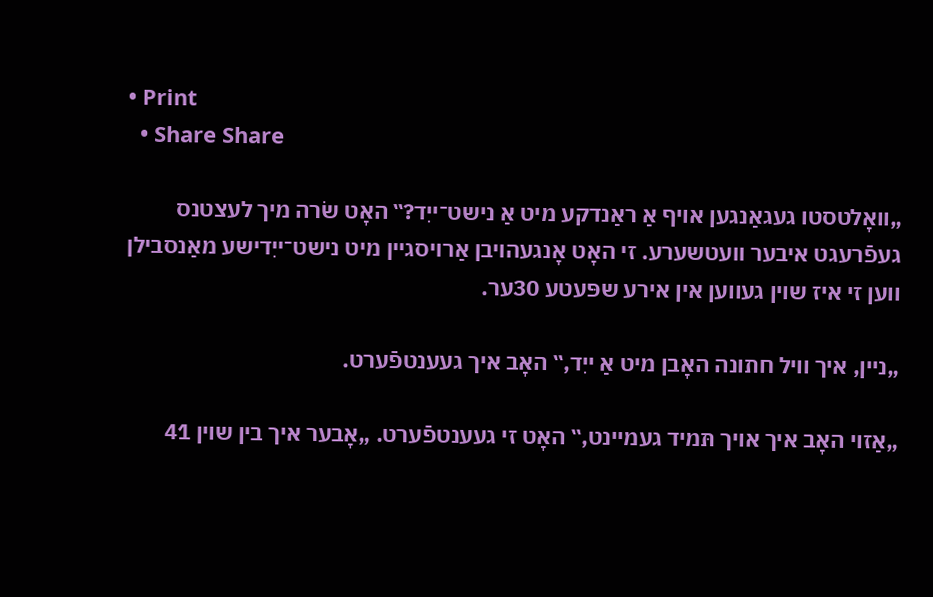• Print
  • Share Share

„וואָלטסטו געגאַנגען אויף אַ ראַנדקע מיט אַ נישט־ייִד?‟ האָט שׂרה מיך לעצטנס געפֿרעגט איבער וועטשערע. זי האָט אָנגעהויבן אַרויסגיין מיט נישט־ייִדישע מאַנסבילן ווען זי איז שוין געווען אין אירע שפּעטע 30ער.

„ניין, איך וויל חתונה האָבן מיט אַ ייִד,‟ האָב איך געענטפֿערט.

„אַזוי האָב איך אויך תּמיד געמיינט,‟ האָט זי געענטפֿערט. „אָבער איך בין שוין 41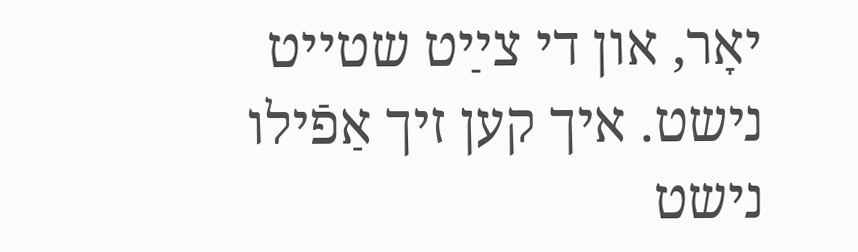יאָר, און די צײַט שטייט נישט. איך קען זיך אַפֿילו נישט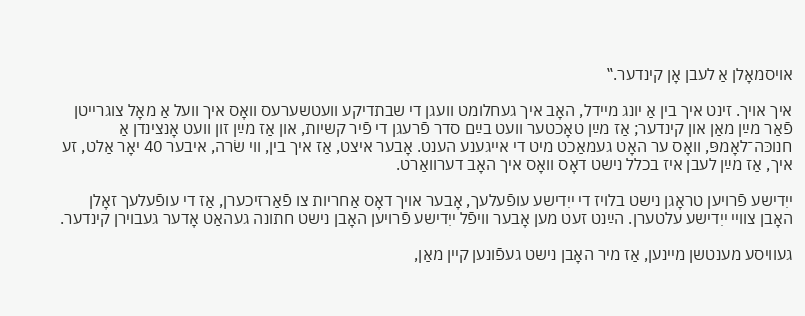אויסמאָלן אַ לעבן אָן קינדער.‟

איך אויך. זינט איך בין אַ יונג מיידל, האָב איך געחלומט וועגן די שבתדיקע וועטשערעס וואָס איך וועל אַ מאָל צוגרייטן פֿאַר מײַן מאַן און קינדער; אַז מײַן טאָכטער וועט בײַם סדר פֿרעגן די פֿיר קשיות, און אַז מײַן זון וועט אָנצינדן אַ חנוכּה־לאָמפּ, וואָס ער האָט געמאַכט מיט די אייגענע הענט. אָבער איצט, אַז איך בין, ווי שׂרה, איבער 40 יאָר אַלט, זע איך, אַז מײַן לעבן איז בכלל נישט דאָס וואָס איך האָב דערוואַרט.

ייִדישע פֿרויען טראָגן נישט בלויז די ייִדישע עופֿעלעך, אָבער אויך דאָס אַחריות צו פֿאַרזיכערן, אַז די עופֿעלעך זאָלן האָבן צוויי ייִדישע עלטערן. הײַנט זעט מען אָבער וויפֿל ייִדישע פֿרויען האָבן נישט חתונה געהאַט אָדער געבוירן קינדער.

געוויסע מענטשן מיינען, אַז מיר האָבן נישט געפֿונען קיין מאַן,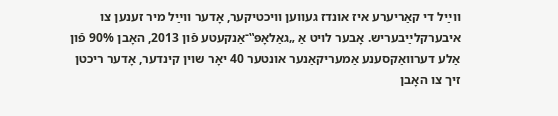ווײַל די קאַריערע איז אונדז געווען וויכטיקער, אָדער ווײַל מיר זענען צו איבערקלײַבעריש. אָבער לויט אַ „גאַלאָפּ‟־אַנקעטע פֿון 2013, האָבן 90% פֿון אַלע דערוואַקסענע אַמעריקאַנער אונטער 40 יאָר שוין קינדער, אָדער ריכטן זיך צו האָבן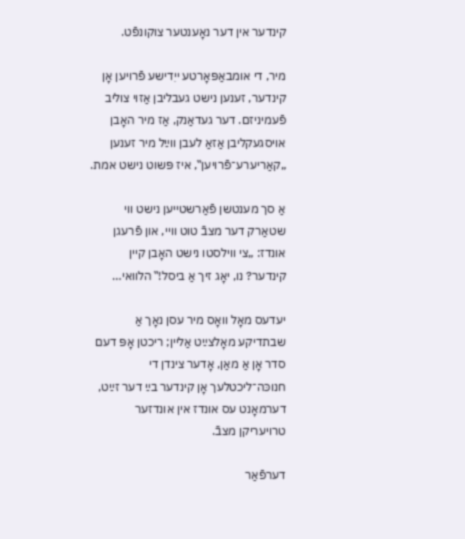קינדער אין דער נאָענטער צוקונפֿט.

מיר, די אומבאַפּאָרטע ייִדישע פֿרויען אָן קינדער, זענען נישט געבליבן אַזוי צוליב פֿעמיניזם. דער געדאַנק, אַז מיר האָבן אויסגעקליבן אַזאַ לעבן ווײַל מיר זענען „קאַריערע־פֿרויען‟, איז פּשוט נישט אמת.

אַ סך מענטשן פֿאַרשטייען נישט ווי שטאַרק דער מצבֿ טוט וויי, און פֿרעגן אונדז: „צי ווילסטו נישט האָבן קיין קינדער? נו, יאָג זיך אַ ביסל!‟ הלוואי…

יעדעס מאָל וואָס מיר עסן נאָך אַ שבתדיקע מאָלצײַט אַליין; ריכטן אָפּ דעם סדר אָן אַ מאַן, אָדער צינדן די חנוכּה־ליכטלעך אָן קינדער בײַ דער זײַט, דערמאָנט עס אונדז אין אונדזער טרויעריקן מצבֿ.

דערפֿאַר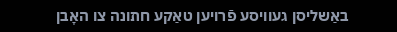באַשליסן געוויסע פֿרויען טאַקע חתונה צו האָבן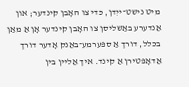מיט נישט־ייִדן, כּדי צו האָבן קינדער; און אַנדערע באַשליסן צו האָבן קינדער אָן אַ מאַן בכלל, דורך אַ ספּערמע־באַנק אָדער דורך אַדאָפּטירן אַ קינד. איך אַליין בין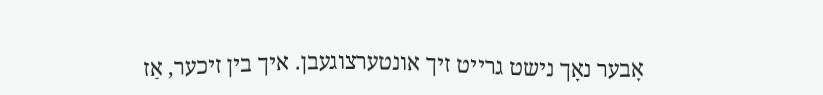אָבער נאָך נישט גרייט זיך אונטערצוגעבן. איך בין זיכער, אַז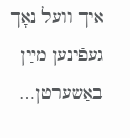איך וועל נאָך געפֿינען מײַן באַשערטן…